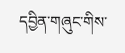དབྱིན་གཞུང་གིས་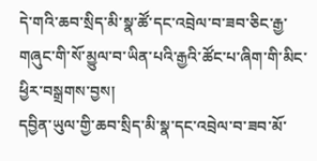དེ་གའི་ཆབ་སྲིད་མི་སྣ་ཚོ་དང་འབྲེལ་བ་ཟབ་ཅིང་རྒྱ་གཞུང་གི་སོ་མྱུལ་བ་ཡིན་པའི་རྒྱའི་ཚོང་པ་ཞིག་གི་མིང་ཕྱིར་བསྒྲགས་བྱས།
དབྱིན་ཡུལ་གྱི་ཆབ་སྲིད་མི་སྣ་དང་འབྲེལ་བ་ཟབ་མོ་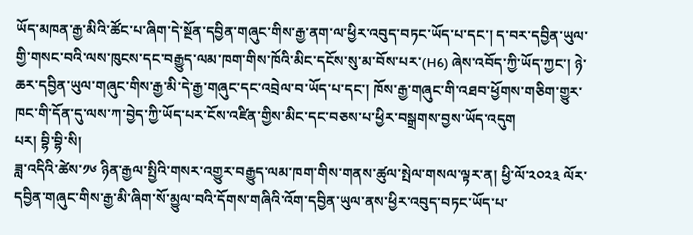ཡོད་མཁན་རྒྱ་མིའི་ཚོང་པ་ཞིག་དེ་སྔོན་དབྱིན་གཞུང་གིས་རྒྱ་ནག་ལ་ཕྱིར་འབུད་བཏང་ཡོད་པ་དང་། ད་བར་དབྱིན་ཡུལ་གྱི་གསང་བའི་ལས་ཁུངས་དང་བརྒྱུད་ལམ་ཁག་གིས་ཁོའི་མིང་དངོས་སུ་མ་བོས་པར་(H6) ཞེས་འབོད་ཀྱི་ཡོད་ཀྱང་། ཉེ་ཆར་དབྱིན་ཡུལ་གཞུང་གིས་རྒྱ་མི་དེ་རྒྱ་གཞུང་དང་འབྲེལ་བ་ཡོད་པ་དང་། ཁོས་རྒྱ་གཞུང་གི་འཐབ་ཕྱོགས་གཅིག་གྱུར་ཁང་གི་དོན་དུ་ལས་ཀ་བྱེད་ཀྱི་ཡོད་པར་ངོས་འཛིན་གྱིས་མིང་དང་བཅས་པ་ཕྱིར་བསྒྲགས་བྱས་ཡོད་འདུག
པར། བྷི་བྷི་སི།
ཟླ་འདིའི་ཚེས་༡༦ ཉིན་རྒྱལ་སྤྱིའི་གསར་འགྱུར་བརྒྱུད་ལམ་ཁག་གིས་གནས་ཚུལ་སྤེལ་གསལ་ལྟར་ན། ཕྱི་ལོ་༢༠༢༣ ལོར་དབྱིན་གཞུང་གིས་རྒྱ་མི་ཞིག་སོ་མྱུལ་བའི་དོགས་གཞིའི་འོག་དབྱིན་ཡུལ་ནས་ཕྱིར་འབུད་བཏང་ཡོད་པ་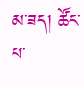མ་ཟད། ཚོང་པ་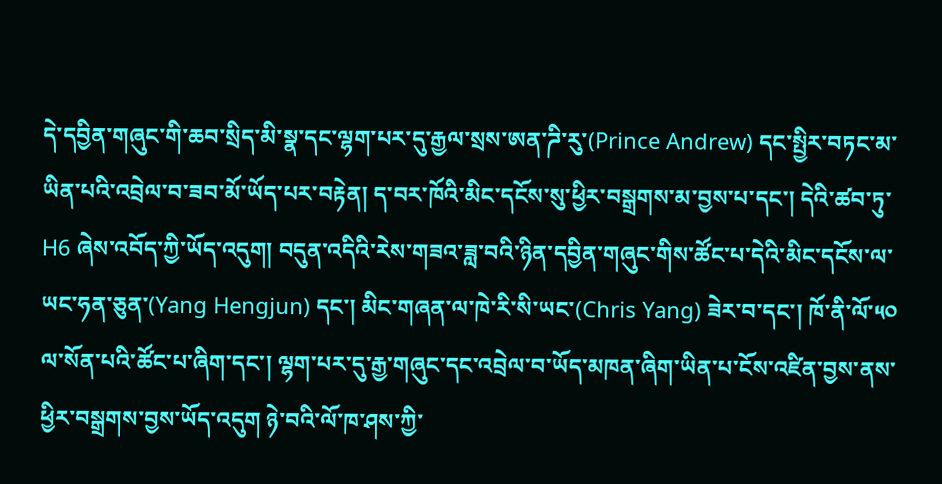དེ་དབྱིན་གཞུང་གི་ཆབ་སྲིད་མི་སྣ་དང་ལྷག་པར་དུ་རྒྱལ་སྲས་ཨན་ཌི་རུ་(Prince Andrew) དང་སྤྱིར་བཏང་མ་ཡིན་པའི་འབྲེལ་བ་ཟབ་མོ་ཡོད་པར་བརྟེན། ད་བར་ཁོའི་མིང་དངོས་སུ་ཕྱིར་བསྒྲགས་མ་བྱས་པ་དང་། དེའི་ཚབ་ཏུ་H6 ཞེས་འབོད་ཀྱི་ཡོད་འདུག། བདུན་འདིའི་རེས་གཟའ་ཟླ་བའི་ཉིན་དབྱིན་གཞུང་གིས་ཚོང་པ་དེའི་མིང་དངོས་ལ་ཡང་ཧན་ཅུན་(Yang Hengjun) དང་། མིང་གཞན་ལ་ཁེ་རི་སི་ཡང་(Chris Yang) ཟེར་བ་དང་། ཁོ་ནི་ལོ་༥༠ ལ་སོན་པའི་ཚོང་པ་ཞིག་དང་། ལྷག་པར་དུ་རྒྱ་གཞུང་དང་འབྲེལ་བ་ཡོད་མཁན་ཞིག་ཡིན་པ་ངོས་འཛིན་བྱས་ནས་ཕྱིར་བསྒྲགས་བྱས་ཡོད་འདུག ཉེ་བའི་ལོ་ཁ་ཤས་ཀྱི་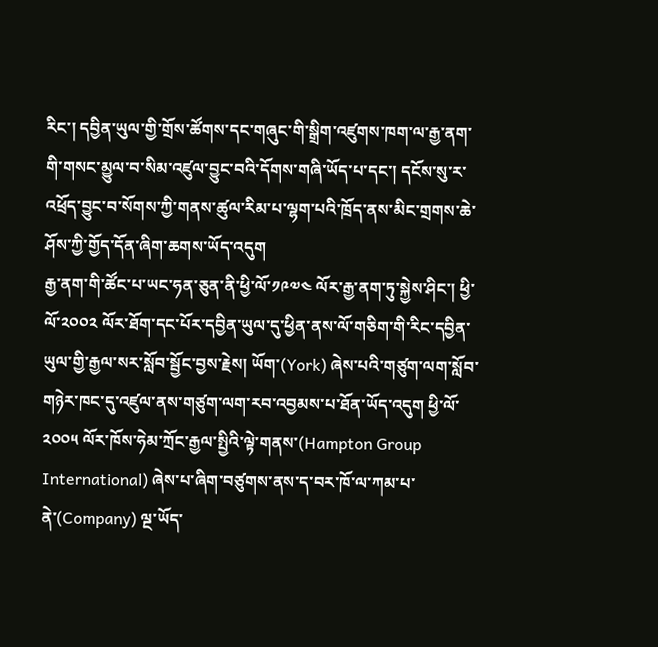རིང་། དབྱིན་ཡུལ་གྱི་གྲོས་ཚོགས་དང་གཞུང་གི་སྒྲིག་འཛུགས་ཁག་ལ་རྒྱ་ནག་གི་གསང་མྱུལ་བ་སིམ་འཛུལ་བྱུང་བའི་དོགས་གཞི་ཡོད་པ་དང་། དངོས་སུ་ར་འཕྲོད་བྱུང་བ་སོགས་ཀྱི་གནས་ཚུལ་རིམ་པ་ལྷག་པའི་ཁྲོད་ནས་མིང་གྲགས་ཆེ་ཤོས་ཀྱི་གྱོད་དོན་ཞིག་ཆགས་ཡོད་འདུག
རྒྱ་ནག་གི་ཚོང་པ་ཡང་ཧན་ཅུན་ནི་ཕྱི་ལོ་༡༩༧༤ ལོར་རྒྱ་ནག་ཏུ་སྐྱེས་ཤིང་། ཕྱི་ལོ་༢༠༠༢ ལོར་ཐོག་དང་པོར་དབྱིན་ཡུལ་དུ་ཕྱིན་ནས་ལོ་གཅིག་གི་རིང་དབྱིན་ཡུལ་གྱི་རྒྱལ་སར་སློབ་སྦྱོང་བྱས་རྗེས། ཡོག་(York) ཞེས་པའི་གཙུག་ལག་སློབ་གཉེར་ཁང་དུ་འཛུལ་ནས་གཙུག་ལག་རབ་འབྱམས་པ་ཐོན་ཡོད་འདུག ཕྱི་ལོ་༢༠༠༥ ལོར་ཁོས་ཧེམ་ཀྲོང་རྒྱལ་སྤྱིའི་ལྟེ་གནས་(Hampton Group International) ཞེས་པ་ཞིག་བཙུགས་ནས་ད་བར་ཁོ་ལ་ཀམ་པ་ནེ་(Company) ལྔ་ཡོད་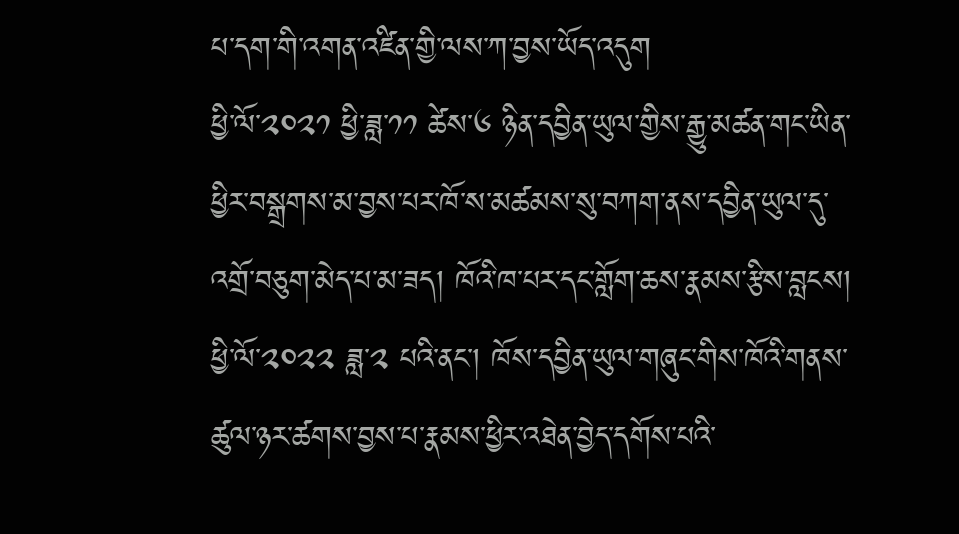པ་དག་གི་འགན་འཛིན་གྱི་ལས་ཀ་བྱས་ཡོད་འདུག
ཕྱི་ལོ་༢༠༢༡ ཕྱི་ཟླ་༡༡ ཚེས་༦ ཉིན་དབྱིན་ཡུལ་གྱིས་རྒྱུ་མཚན་གང་ཡིན་ཕྱིར་བསྒྲགས་མ་བྱས་པར་ཁོ་ས་མཚམས་སུ་བཀག་ནས་དབྱིན་ཡུལ་དུ་འགྲོ་བཅུག་མེད་པ་མ་ཟད། ཁོའི་ཁ་པར་དང་གློག་ཆས་རྣམས་རྩིས་བླངས། ཕྱི་ལོ་༢༠༢༢ ཟླ་༢ པའི་ནང་། ཁོས་དབྱིན་ཡུལ་གཞུང་གིས་ཁོའི་གནས་ཚུལ་ཉར་ཚགས་བྱས་པ་རྣམས་ཕྱིར་འཐེན་བྱེད་དགོས་པའི་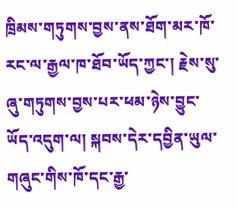ཁྲིམས་གཏུགས་བྱས་ནས་ཐོག་མར་ཁོ་རང་ལ་རྒྱལ་ཁ་ཐོབ་ཡོད་ཀྱང་། རྗེས་སུ་ཞུ་གཏུགས་བྱས་པར་ཕམ་ཉེས་བྱུང་ཡོད་འདུག་ལ། སྐབས་དེར་དབྱིན་ཡུལ་གཞུང་གིས་ཁོ་དང་རྒྱ་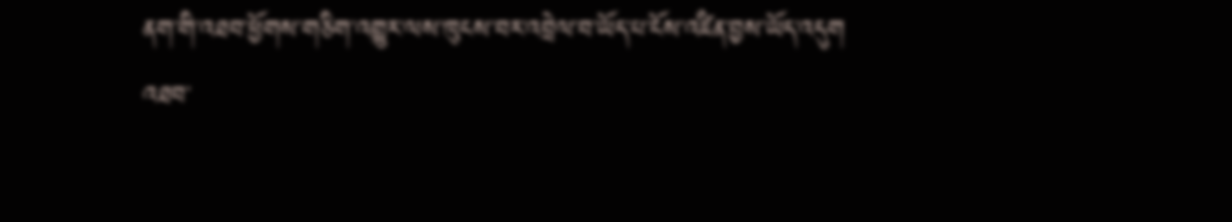ནག་གི་འཐབ་ཕྱོགས་གཅིག་འགྱུར་ལས་ཁུངས་བར་འབྲེལ་བ་ཡོད་པ་ངོས་འཛིན་བྱས་ཡོད་འདུག
འཐབ་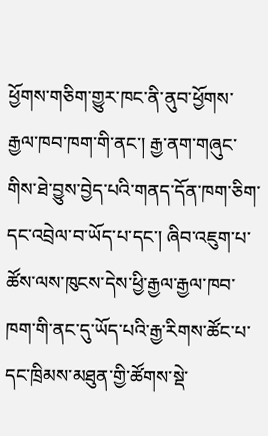ཕྱོགས་གཅིག་གྱུར་ཁང་ནི་ནུབ་ཕྱོགས་རྒྱལ་ཁབ་ཁག་གི་ནང་། རྒྱ་ནག་གཞུང་གིས་ཐེ་བྱུས་བྱེད་པའི་གནད་དོན་ཁག་ཅིག་དང་འབྲེལ་བ་ཡོད་པ་དང་། ཞིབ་འཇུག་པ་ཚོས་ལས་ཁུངས་དེས་ཕྱི་རྒྱལ་རྒྱལ་ཁབ་ཁག་གི་ནང་དུ་ཡོད་པའི་རྒྱ་རིགས་ཚོང་པ་དང་ཁྲིམས་མཐུན་གྱི་ཚོགས་སྡེ་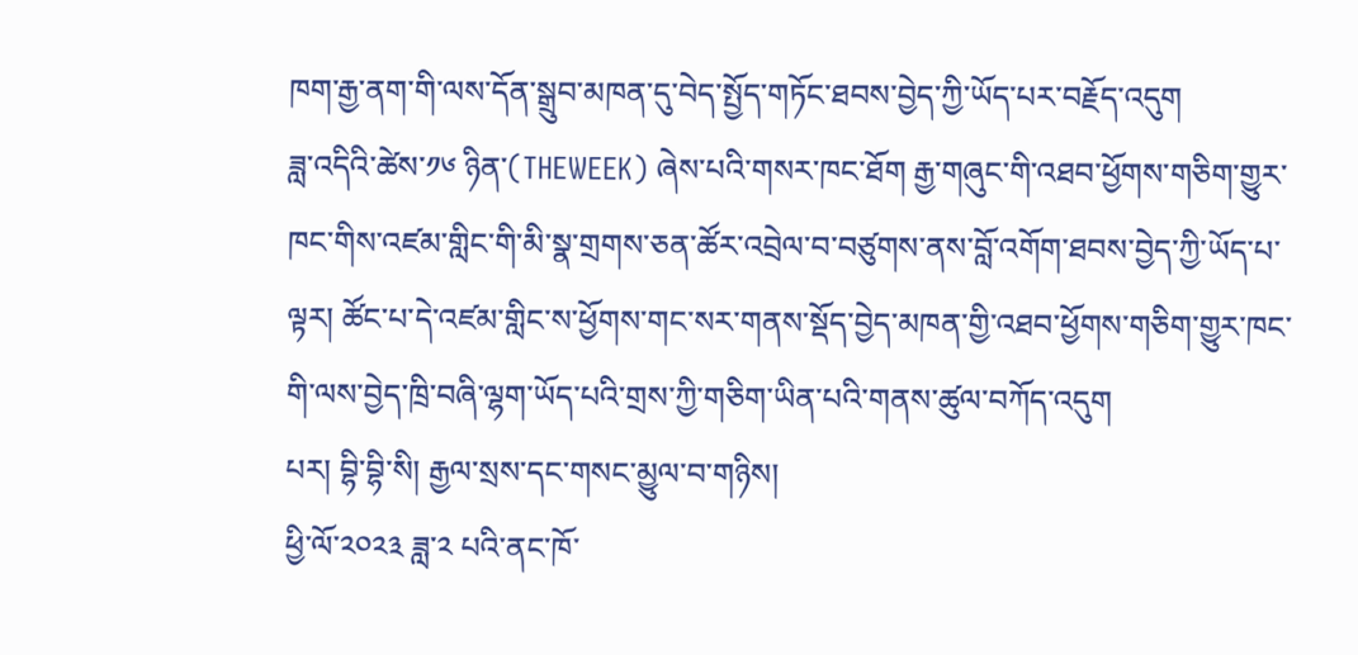ཁག་རྒྱ་ནག་གི་ལས་དོན་སྒྲུབ་མཁན་དུ་བེད་སྤྱོད་གཏོང་ཐབས་བྱེད་ཀྱི་ཡོད་པར་བརྗོད་འདུག
ཟླ་འདིའི་ཚེས་༡༦ ཉིན་(THEWEEK) ཞེས་པའི་གསར་ཁང་ཐོག རྒྱ་གཞུང་གི་འཐབ་ཕྱོགས་གཅིག་གྱུར་ཁང་གིས་འཛམ་གླིང་གི་མི་སྣ་གྲགས་ཅན་ཚོར་འབྲེལ་བ་བཙུགས་ནས་བློ་འགོག་ཐབས་བྱེད་ཀྱི་ཡོད་པ་ལྟར། ཚོང་པ་དེ་འཛམ་གླིང་ས་ཕྱོགས་གང་སར་གནས་སྡོད་བྱེད་མཁན་གྱི་འཐབ་ཕྱོགས་གཅིག་གྱུར་ཁང་གི་ལས་བྱེད་ཁྲི་བཞི་ལྷག་ཡོད་པའི་གྲས་ཀྱི་གཅིག་ཡིན་པའི་གནས་ཚུལ་བཀོད་འདུག
པར། བྷི་བྷི་སི། རྒྱལ་སྲས་དང་གསང་མྱུལ་བ་གཉིས།
ཕྱི་ལོ་༢༠༢༣ ཟླ་༢ པའི་ནང་ཁོ་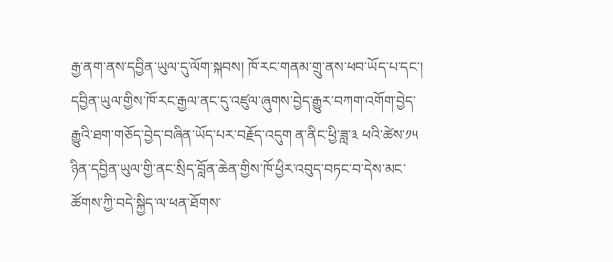རྒྱ་ནག་ནས་དབྱིན་ཡུལ་དུ་ལོག་སྐབས། ཁོ་རང་གནམ་གྲུ་ནས་ཕབ་ཡོད་པ་དང་། དབྱིན་ཡུལ་གྱིས་ཁོ་རང་རྒྱལ་ནང་དུ་འཛུལ་ཞུགས་བྱེད་རྒྱུར་བཀག་འགོག་བྱེད་རྒྱུའི་ཐག་གཅོད་བྱེད་བཞིན་ཡོད་པར་བརྗོད་འདུག ན་ནིང་ཕྱི་ཟླ་༣ ཕའི་ཚེས་༡༥ ཉིན་དབྱིན་ཡུལ་གྱི་ནང་སྲིད་བློན་ཆེན་གྱིས་ཁོ་ཕྱིར་འབུད་བཏང་བ་དེས་མང་ཚོགས་ཀྱི་བདེ་སྐྱིད་ལ་ཕན་ཐོགས་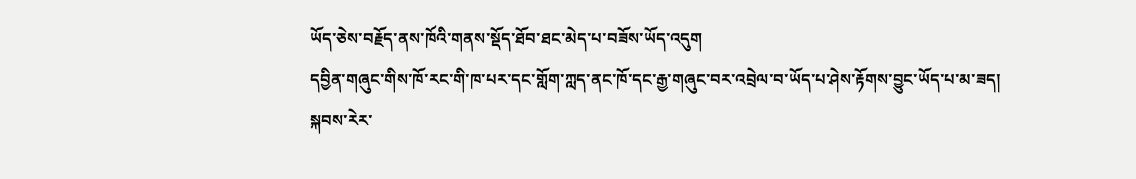ཡོད་ཅེས་བརྗོད་ནས་ཁོའི་གནས་སྡོད་ཐོབ་ཐང་མེད་པ་བཟོས་ཡོད་འདུག
དབྱིན་གཞུང་གིས་ཁོ་རང་གི་ཁ་པར་དང་གློག་ཀླད་ནང་ཁོ་དང་རྒྱ་གཞུང་བར་འབྲེལ་བ་ཡོད་པ་ཤེས་རྟོགས་བྱུང་ཡོད་པ་མ་ཟད། སྐབས་རེར་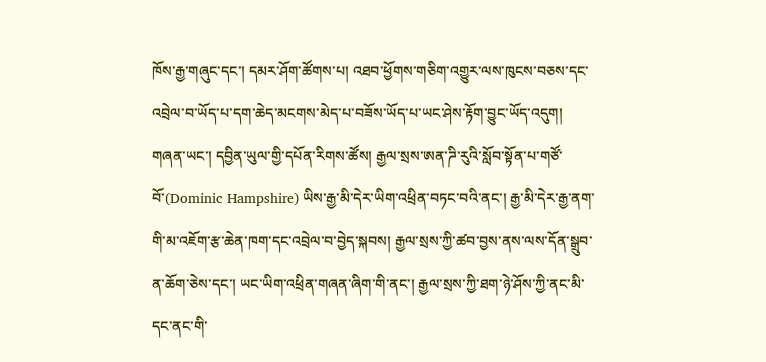ཁོས་རྒྱ་གཞུང་དང་། དམར་ཤོག་ཚོགས་པ། འཐབ་ཕྱོགས་གཅིག་འགྱུར་ལས་ཁུངས་བཅས་དང་འབྲེལ་བ་ཡོད་པ་དག་ཆེད་མངགས་མེད་པ་བཟོས་ཡོད་པ་ཡང་ཤེས་རྟོག་བྱུང་ཡོད་འདུག།
གཞན་ཡང་། དབྱིན་ཡུལ་གྱི་དཔོན་རིགས་ཚོས། རྒྱལ་སྲས་ཨན་ཌི་རུའི་སློབ་སྟོན་པ་གཙོ་བོ་(Dominic Hampshire) ཡིས་རྒྱ་མི་དེར་ཡིག་འཕྲིན་བཏང་བའི་ནང་། རྒྱ་མི་དེར་རྒྱ་ནག་གི་མ་འཇོག་རྩ་ཆེན་ཁག་དང་འབྲེལ་བ་བྱེད་སྐབས། རྒྱལ་སྲས་ཀྱི་ཚབ་བྱས་ནས་ལས་དོན་སྒྲུབ་ན་ཆོག་ཅེས་དང་། ཡང་ཡིག་འཕྲིན་གཞན་ཞིག་གི་ནང་། རྒྱལ་སྲས་ཀྱི་ཐག་ཉེ་ཤོས་ཀྱི་ནང་མི་དང་ནང་གི་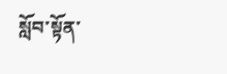སློབ་སྟོན་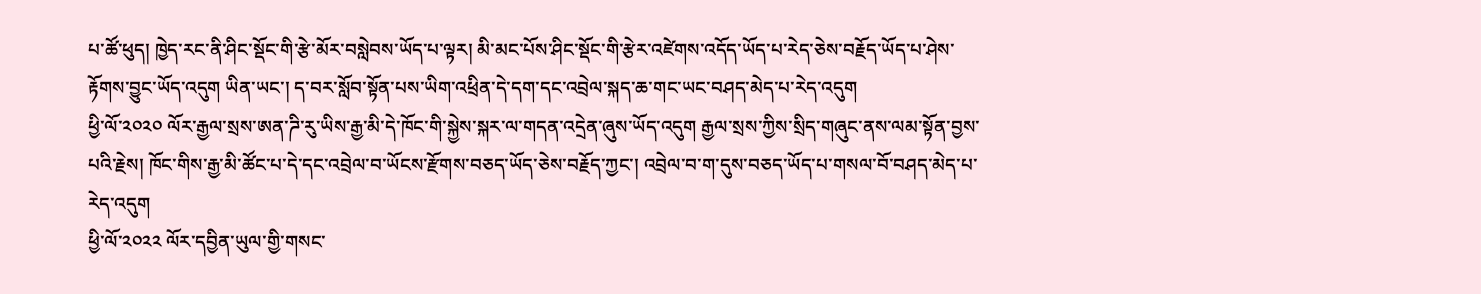པ་ཚོ་ཕུད། ཁྱེད་རང་ནི་ཤིང་སྡོང་གི་རྩེ་མོར་བསླེབས་ཡོད་པ་ལྟར། མི་མང་པོས་ཤིང་སྡོང་གི་རྩེར་འཛེགས་འདོད་ཡོད་པ་རེད་ཅེས་བརྗོད་ཡོད་པ་ཤེས་རྟོགས་བྱུང་ཡོད་འདུག ཡིན་ཡང་། ད་བར་སློབ་སྟོན་པས་ཡིག་འཕྲིན་དེ་དག་དང་འབྲེལ་སྐད་ཆ་གང་ཡང་བཤད་མེད་པ་རེད་འདུག
ཕྱི་ལོ་༢༠༢༠ ལོར་རྒྱལ་སྲས་ཨན་ཌི་རུ་ཡིས་རྒྱ་མི་དེ་ཁོང་གི་སྐྱེས་སྐར་ལ་གདན་འདྲེན་ཞུས་ཡོད་འདུག རྒྱལ་སྲས་ཀྱིས་སྲིད་གཞུང་ནས་ལམ་སྟོན་བྱས་པའི་རྗེས། ཁོང་གིས་རྒྱ་མི་ཚོང་པ་དེ་དང་འབྲེལ་བ་ཡོངས་རྫོགས་བཅད་ཡོད་ཅེས་བརྗོད་ཀྱང་། འབྲེལ་བ་ག་དུས་བཅད་ཡོད་པ་གསལ་བོ་བཤད་མེད་པ་རེད་འདུག
ཕྱི་ལོ་༢༠༢༢ ལོར་དབྱིན་ཡུལ་གྱི་གསང་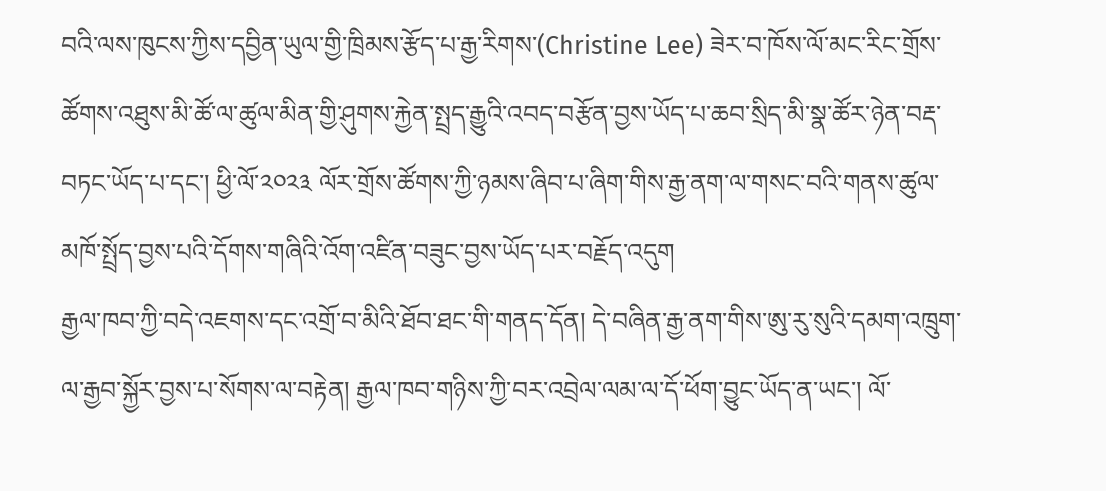བའི་ལས་ཁུངས་ཀྱིས་དབྱིན་ཡུལ་གྱི་ཁྲིམས་རྩོད་པ་རྒྱ་རིགས་(Christine Lee) ཟེར་བ་ཁོས་ལོ་མང་རིང་གྲོས་ཚོགས་འཐུས་མི་ཚོ་ལ་ཚུལ་མིན་གྱི་ཤུགས་རྐྱེན་སྤྲད་རྒྱུའི་འབད་བརྩོན་བྱས་ཡོད་པ་ཆབ་སྲིད་མི་སྣ་ཚོར་ཉེན་བརྡ་བཏང་ཡོད་པ་དང་། ཕྱི་ལོ་༢༠༢༣ ལོར་གྲོས་ཚོགས་ཀྱི་ཉམས་ཞིབ་པ་ཞིག་གིས་རྒྱ་ནག་ལ་གསང་བའི་གནས་ཚུལ་མཁོ་སྤྲོད་བྱས་པའི་དོགས་གཞིའི་འོག་འཛིན་བཟུང་བྱས་ཡོད་པར་བརྗོད་འདུག
རྒྱལ་ཁབ་ཀྱི་བདེ་འཇགས་དང་འགྲོ་བ་མིའི་ཐོབ་ཐང་གི་གནད་དོན། དེ་བཞིན་རྒྱ་ནག་གིས་ཨུ་རུ་སུའི་དམག་འཁྲུག་ལ་རྒྱབ་སྐྱོར་བྱས་པ་སོགས་ལ་བརྟེན། རྒྱལ་ཁབ་གཉིས་ཀྱི་བར་འབྲེལ་ལམ་ལ་དོ་ཕོག་བྱུང་ཡོད་ན་ཡང་། ལོ་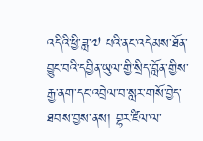འདིའི་ཕྱི་ཟླ་༧ པའི་ནང་འདེམས་ཐོན་བྱུང་བའི་དབྱིན་ཡུལ་གྱི་སྲིད་བློན་གྱིས་རྒྱ་ནག་དང་འབྲེལ་བ་སླར་གསོ་བྱེད་ཐབས་བྱས་ནས། བྷར་ཛིལ་ལ་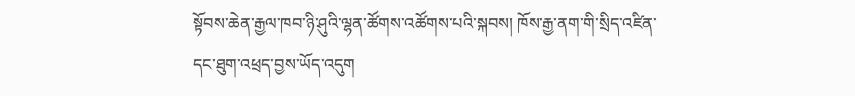སྟོབས་ཆེན་རྒྱལ་ཁབ་ཉི་ཤུའི་ལྷན་ཚོགས་འཚོགས་པའི་སྐབས། ཁོས་རྒྱ་ནག་གི་སྲིད་འཛིན་དང་ཐུག་འཕྲད་བྱས་ཡོད་འདུག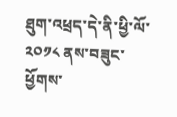ཐུག་འཕྲད་དེ་ནི་ཕྱི་ལོ་༢༠༡༨ ནས་བཟུང་ཕྱོགས་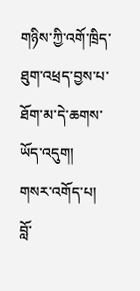གཉིས་ཀྱི་འགོ་ཁྲིད་ཐུག་འཕྲད་བྱས་པ་ཐོག་མ་དེ་ཆགས་ཡོད་འདུག།
གསར་འགོད་པ། བློ་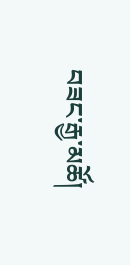བཟང་རྒྱ་མཚོ།